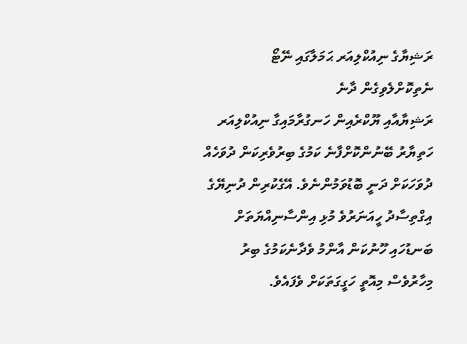ރަޝިޔާގެ ނިއުކްލިއަރ ޙަމަލާގައި ނޭޓޯ ނެތިކޮށްލެވިގެން ދާނެ
ރަޝިޔާއާއި ޔޫކްރެއިން ހަނގުރާމައިގާ ނިއުކްލިއަރ ހަތިޔާރު ބޭނުންކޮށްފާނެ ކަމުގެ ބިރުވެރިކަން ދުވަހެއް ދުވަހަކަށް ދަނީ ބޮޑުވަމުންނެވެ. އޭގެކުރިން ދުނިޔޭގެ އިގްތިސާދު ހީއަނަރުވެ މުޅި އިންސާނިއްޔަތަށް ބަނޑުހައި ހޫނުކަން އާންމު ވެދާނެކަމުގެ ބިރު މިހާރުވެސް މިއޮތީ ހަގީގަތަކަށް ވެފައެވެ.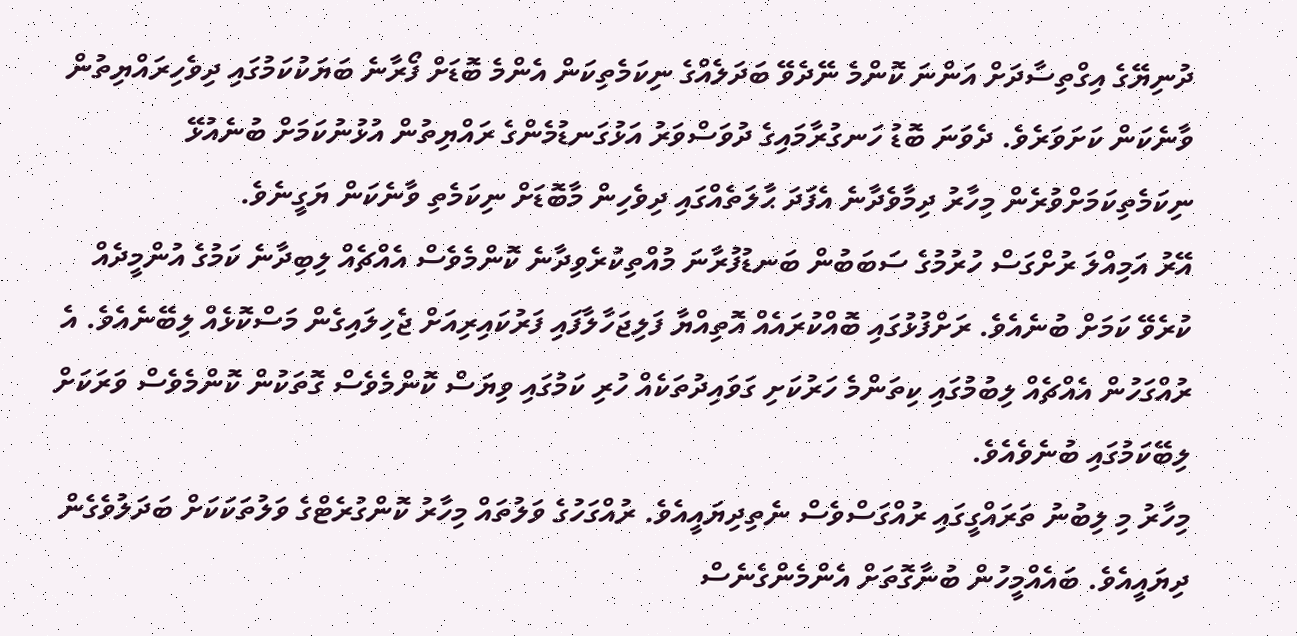ދުނިޔޭގެ އިގްތިސާދަށް އަންނަ ކޮންމެ ނޭދެވޭ ބަދަލެއްގެ ނިކަމެތިކަން އެންމެ ބޮޑަށް ފޯރާނެ ބަޔަކުކަމުގައި ދިވެހިރައްޔިތުން ވާނެކަން ކަށަވަރެވެ. ދެވަނަ ބޮޑު ހަނގުރާމައިގެ ދުވަސްވަރު އަޅުގަނޑުމެންގެ ރައްޔިތުން އުޅުނުކަމަށް ބުނެއުޅޭ ނިކަމެތިކަމަށްވުރެން މިހާރު ދިމާވެދާނެ އެފަދަ ޙާލަތެއްގައި ދިވެހިން މާބޮޑަށް ނިކަމެތި ވާނެކަން ޔަގީނެވެ.
އޭރު އަމިއްލަ ރުށްގަސް ހުރުމުގެ ސަބަބުން ބަނޑުފުރާނަ މުއްތިކުރެވިދާނެ ކޮންމެވެސް އެއްޗެއް ލިބިދާނެ ކަމުގެ އުންމީދެއް ކުރެވޭ ކަމަށް ބުނެއެވެ. ރަށްފުޅުގައި ބޮއްކުރައެއް އޮތިއްޔާ ފަލިޖަހާލާފައި ފަރުކައިރިއަށް ޖެހިލައިގެން މަސްކޮޅެއް ލިބޭނެއެވެ. އެ ރުއްގަހުން އެއްޗެއް ލިބުމުގައި ކިތަންމެ ހަރުކަށި ގަވައިދުތަކެއް ހުރި ކަމުގައި ވިޔަސް ކޮންމެވެސް ގޮތަކުން ކޮންމެވެސް ވަރަކަށް ލިބޭކަމުގައި ބުނެވެއެވެ.
މިހާރު މި ލިބުނު ތަރައްގީގައި ރުއްގަސްވެސް ނެތިދިޔައީއެވެ. ރުއްގަހުގެ ވަލުތައް މިހާރު ކޮންގުރެޓްގެ ވަލުތަކަކަށް ބަދަލުވެގެން ދިޔައީއެވެ. ބައެއްމީހުން ބުނާގޮތަށް އެންމެންގެނެސް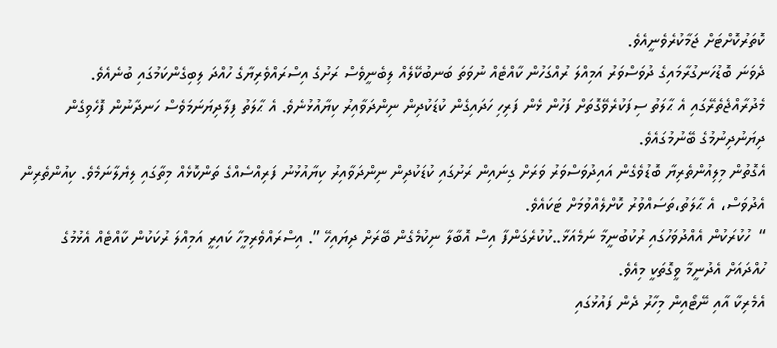ކޮތަރުކޮށްޓަށް ޖަމާކުރެވެނީއެވެ.
ދެވަނަ ބޮޑުހަނގުރާމައިގެ ދުވަސްވަރު އަމިއްލަ ރުއްގަހުން ކާއްޓެއް ނުވަތަ ބަނބުކޭލެއް ލިބެނީވެސް ރަށުގެ އިސްރައްވެރިޔާގެ ހުއްދަ ލިބިގެންކަމުގައި ބުނެއެވެ. މެދުރާއްޖެތެރޭގައި އެ ޙާލަތު ސިފަކުރެވޭގޮތަށް ފަހުން ޅެން ފަރިހި ހަދައިގެން ކުޑަކުދިން ނިންދަވާއިރު ކިޔާއުޅުނެވެ. އެ ޙާލަތު ފިލާދިޔަނަމަވެސް ހަނދާނުން ފޮހެވިގެން ދިޔަނުދިނުމުގެ ބޭނުމުގައެވެ.
އެގޮތުން މިލިއުންތެރިޔާ ބޮޑުވެގެން އައިދުވަސްވަރު ވަރަށް ގިނައިން ރަށުގައި ކުޑަކުދިން ނިންދަވާއިރު ކިޔާއުޅުނު ފަރިއްސެއްގެ ތަންކޮޅެއް މިތާގައި ލިޔެލާނަމެވެ. ކިއުންތެރިން އެދުވަސް، އެ ޙާލަތު،ތަސައްވުރު ކޮށްލެއްވުމަށް ޓަކައެވެ.
“  ހުކުރަކުން އެއްދުވަހުގައި ރުކުބުނީމާ ނަމެއަޅާ..ކުކުރެގަންފާ އިސް އޮބާލާ ނިކުމެގެން ބޭރަށް ދިޔައިހޭ ”. އިސްރައްވެރިމީހާ ކައިރީ އަމިއްލަ ރުކަކުން ކާއްޓެއް އެޅުމުގެ ހުއްދައަށް އެދުނީމާ ވީގޮތަކީ މިއެވެ.
އެމެރިކާ އާއި ނޭޓޯއިން މިހާރު ދެން ފައުޅުގައި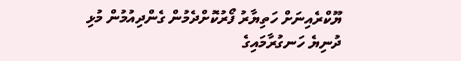ޔޫކްރެއިނަށް ހަތިޔާރު ފޯރުކޮށްދެމުން ގެންދިއުމުން މުޅި ދުނިޔެ ހަނގުރާމައިގެ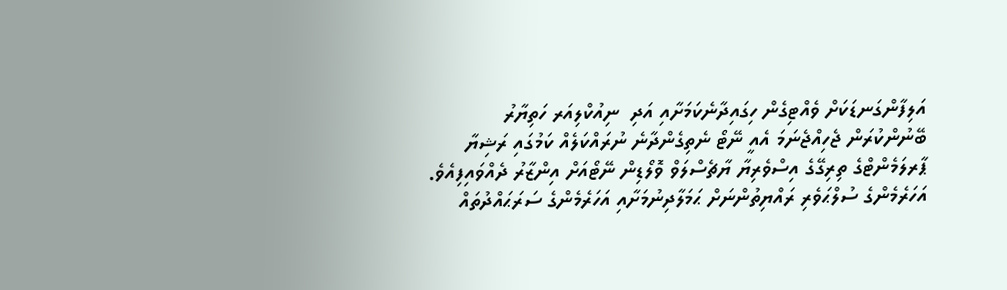އަލިފާންގަނޑަކަށް ވެއްޓިގެން ހިގައިދާނެކަމަށާއި އަދި  ނިއުކްލިއަރ ހަތިޔާރު ބޭނުންކުރަން ޖެހިއްޖެނަމަ އެއީ ނޭޓޯ ނެތިގެންދާނެ ނުރައްކަލެއް ކަމުގައި ރަޝިޔާ ޕާރލަމެންޓްގެ ތިރިގޭގެ އިސްވެރިޔާ ޔާޗެސްލަވް ވޮލޯޑިން ނޭޓޯއަށް އިންޒާރު ދެއްވައިފިއެވެ.
އަހަރެމެންގެ ސުލްޙަވެރި ރައްޔިތުންނަށް ޙަމަލާދިނުމަށާއި އަހަރެމެންގެ ސަރަޙައްދުތައް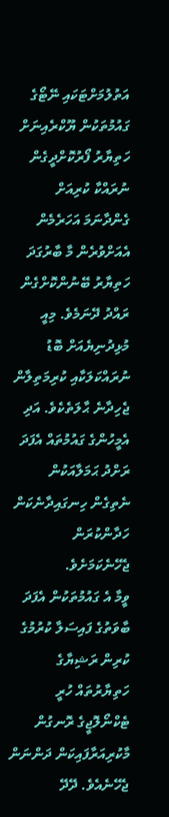އަތުލުމަށްޓަކައި ނޭޓޯގެ ގައުމުތަކުން ޔޫކްރެއިނަށް ހަތިޔާރު ފޯރުކޮށްދީގެން ނުރައްކާ ކުރިއަށް ގެންދާނަމަ އަހަރެމެން އެއަށްވުރެން މާ ބާރުގަދަ ހަތިޔާރު ބޭނުންކޮށްގެން ރައްދު ދޭނަމެވެ. މިއީ މުޅިދުނިޔެއަށް ބޮޑު ނުރައްކަލަކާއި ކުރިމަތިލާން ޖެހިދާނެ ޙާލަތެކެވެ. އަދި އެމީހުންގެ ގައުމުތައް އެފަދަ ރަށްދު ޙަމަލާއަކުން  ނެތިގެން ހިނގައިދާނެކަން ހަދާންކުރަން ޖެހޭނެކަމަށެވެ.
ވީމާ އެ ގައުމުތަކުން އެފަދަ ބާވަތުގެ ފައިސަލާ ކުރުމުގެ ކުރިން ރަޝިޔާގެ ހަތިޔާރުތައް ހުރީ ޓެކްނޯލޮޖީގެ ރޮނގުން މާކުރިއަރާފައިކަން ދަންނަން ޖެހޭނެއެވެ. ދޭދޭ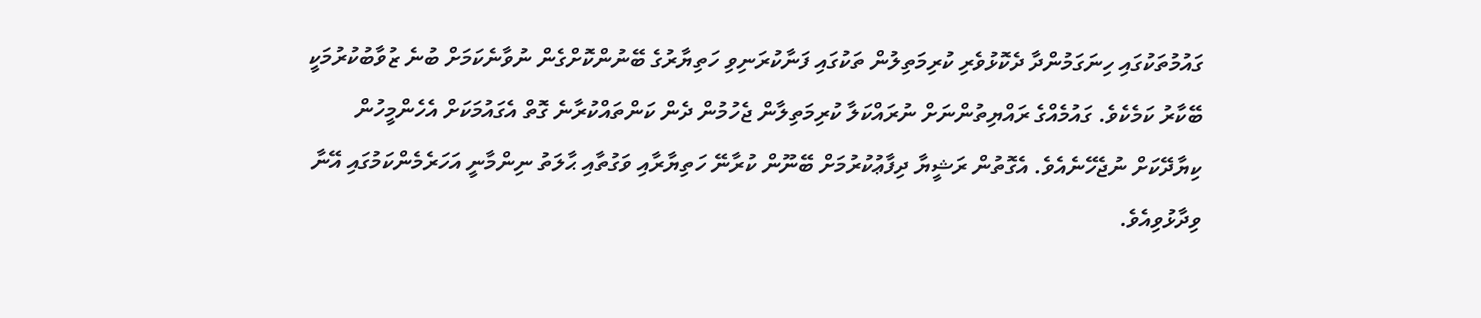ގައުމުތަކުގައި ހިނަގަމުންދާ ދެކޮޅުވެރި ކުރިމަތިލުން ތަކުގައި ފަނާކުރަނިވި ހަތިޔާރުގެ ބޭނުންކޮށްގެން ނުވާނެކަމަށް ބުނެ ޒުވާބުކުރުމަކީ ބޭކާރު ކަމެކެވެ. ގައުމެއްގެ ރައްޔިތުންނަށް ނުރައްކަލާ ކުރިމަތިލާން ޖެހުމުން ދެން ކަންތައްކުރާނެ ގޮތް އެގައުމަކަށް އެހެންމީހުން ކިޔާދޭކަށް ނުޖެހޭނެއެވެ. އެގޮތުން ރަޝީޔާ ދިފާޢުކުރުމަށް ބޭނޫން ކުރާނޭ ހަތިޔާރާއި ވަގުތާއި ޙާލަތު ނިންމާނީ އަހަރެމެންކަމުގައި އޭނާ ވިދާޅުވިއެވެ.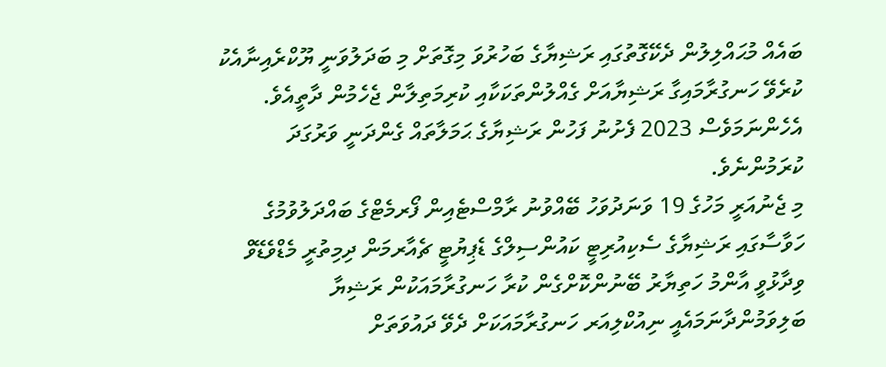ބައެއް މުޙައްލިލުން ދެކޭގޮތުގައި ރަޝިޔާގެ ބަހުރުވަ މިގޮތަށް މި ބަދަލުވަނީ ޔޫކްރެއިނާއެކު ކުރެވޭ ހަނގުރާމައިގާ ރަޝިޔާއަށް ގެއްލުންތަކަކާއި ކުރިމަތިލާން ޖެހެމުން ދާތީއެވެ. އެހެންނަމަވެސް 2023 ފެށުނު ފަހުން ރަޝިޔާގެ ޙަމަލާތައް ގެންދަނީ ވަރުގަދަ ކުރަމުންނެވެ.
މި ޖެނުއަރީ މަހުގެ 19 ވަނަދުވަހު ބޭއްވުނު ރާމްސްޓެއިން ފޯރމެޓްގެ ބައްދަލުވުމުގެ ހަވާސާގައި ރަޝިޔާގެ ސެކިއުރިޓީ ކައުންސިލްގެ ޑެޕިޔުޓީ ޗެއާރމަން ދިމިތުރީ މެޑްވެޑޭވް ވިދާޅުވީ އާންމު ހަތިޔާރު ބޭނުންކޮށްގެން ކުރާ ހަނގުރާމައަކުން ރަޝިޔާ ބަލިވަމުންދާނަމައެއީ ނިއުކްލިއަރ ހަނގުރާމައަކަށް ދެވޭ ދައުވަތަށް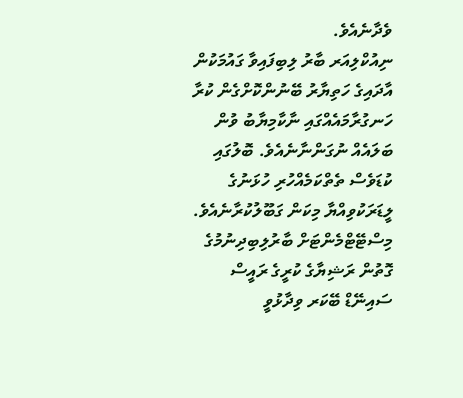ވެދާނެއެވެ.
ނިއުކްލިއަރ ބާރު ލިބިފައިވާ ގައުމަކުން އާދައިގެ ހަތިޔާރު ބޭނުންކޮށްގެން ކުރާ ހަނގުރާމައެއްގައި ނާކާމިޔާބު ވުން ބަލައެއް ނުގަންނާނެއެވެ. ބޮލުގައި ކުޑަވެސް ތެތްކަމެއްހުރި ހުޅަނުގެ ލީޑަރަކުވިއްޔާ މިކަން ގަބޫލުކުރާނެއެވެ.
މިސްޓޭޓްމެންޓަށް ބާރުލިބިދިނުމުގެ ގޮތުން ރަޝިޔާގެ ކުރީގެ ރައީސް ސައިނޭޑް ބޭކަރ ވިދާޅުވީ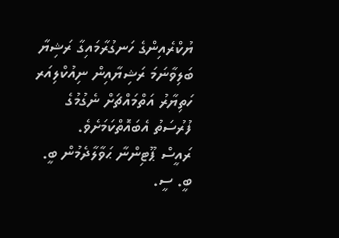ޔުކްރެއިންގެ ހަނގުރާމައިގާ ރަޝިޔާ ބަލިވާނަމަ ރަޝިޔާއިން ނިއުކްލިއަރ ހަތިޔާރު އަތްމައްޗަށް ނެގުމުގެ ފުރުސަތު އެބައޮތްކަމަށެވެ.
ރައީސް ޕޫޓިންނާ ޙަވާލާދެމުން ބީ. ބީ. ސީ.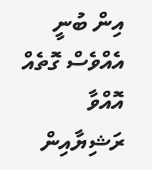އިން ބުނީ އެއްވެސް ގޮތެއް އޮއްވާ ރަޝިޔާއިން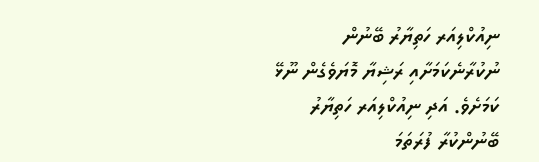ނިއުކްލިއަރ ހަތިޔާރު ބޭނުން ނުކުރާނެކަމަށާއި ރަޝިޔާ މޮޔަވެގެން ނޫޅޭ ކަމަށެވެ. އަދި ނިއުކްލިއަރ ހަތިޔާރު ބޭނުންކުރާ ފުރަތަމަ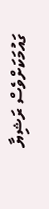ގައުމަކަށްވެސް ރަޝިޔާ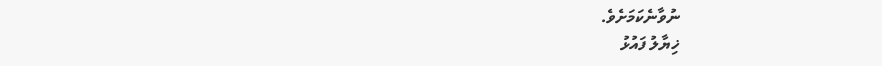ނުވާނެކަމަށެވެ.
ޚިޔާލު ފައުޅު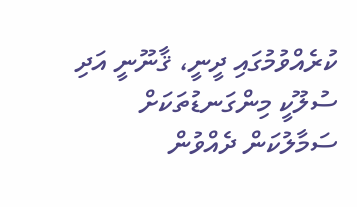ކުރެއްވުމުގައި ދީނީ، ޤާނޫނީ އަދި ސުލޫކީ މިންގަނޑުތަކަށް ސަމާލުކަން ދެއްވުން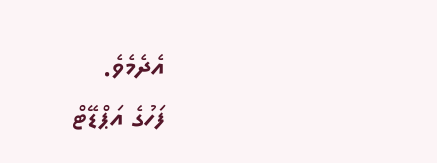އެދެމެވެ.
ފަހުގެ އަޕްޑޭޓް